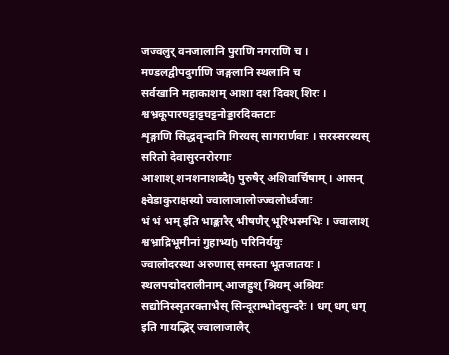जज्वलुर् वनजालानि पुराणि नगराणि च । मण्डलद्वीपदुर्गाणि जङ्गलानि स्थलानि च
सर्वखानि महाकाशम् आशा दश दिवश् शिरः । श्वभ्रकूपारघट्टाट्टघट्टनोड्डारदिक्तटाः
शृङ्गाणि सिद्धवृन्दानि गिरयस् सागरार्णवाः । सरस्सरस्यस् सरितो देवासुरनरोरगाः
आशाश् शनशनाशब्दैḫ पुरुषैर् अशिवार्चिषाम् । आसन् क्ष्वेडाकुराक्षस्यो ज्वालाजालोज्ज्वलोर्ध्वजाः
भं भं भम् इति भाङ्कारैर् भीषणैर् भूरिभस्मभिः । ज्वालाश् श्वभ्राद्रिभूमीनां गुहाभ्यḫ परिनिर्ययुः
ज्वालोदरस्था अरुणास् समस्ता भूतजातयः । स्थलपद्मोदरालीनाम् आजह्रुश् श्रियम् अश्रियः
सद्योनिस्सृतरक्ताभैस् सिन्दूराम्भोदसुन्दरैः । धग् धग् धग् इति गायद्भिर् ज्वालाजालैर्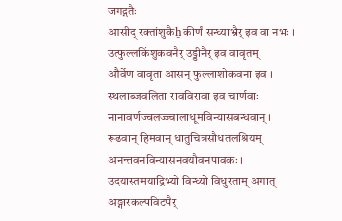जगद्गतैः
आसीद् रक्तांशुकैẖ कीर्णं सन्ध्याभ्रैर् इव वा नभः । उत्फुल्लकिंशुकवनैर् उड्डीनैर् इव वावृतम्
और्वेण वावृता आसन् फुल्लाशोकवना इव । स्थलाब्जवलिता रावविरावा इव चार्णवाः
नानावर्णज्वलज्ज्वालाधूमविन्यासबन्धवान् । रूढवान् हिमवान् धातुचित्रसौधतलश्रियम्
अनन्तवनविन्यासनवयौवनपावकः । उदयास्तमयाद्रिभ्यो विन्ध्यो विधुरताम् अगात्
अङ्गारकल्पविटपैर्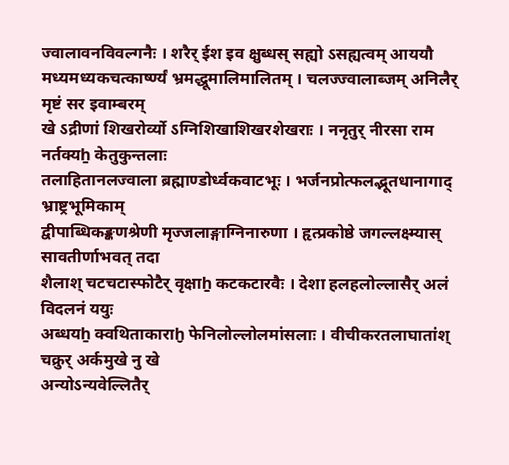ज्वालावनविवल्गनैः । शरैर् ईश इव क्षुब्धस् सह्यो ऽसह्यत्वम् आययौ
मध्यमध्यकचत्कार्ष्ण्यं भ्रमद्धूमालिमालितम् । चलज्ज्वालाब्जम् अनिलैर् मृष्टं सर इवाम्बरम्
खे ऽद्रीणां शिखरोर्व्यो ऽग्निशिखाशिखरशेखराः । ननृतुर् नीरसा राम नर्तक्यẖ केतुकुन्तलाः
तलाहितानलज्वाला ब्रह्माण्डोर्ध्वकवाटभूः । भर्जनप्रोत्फलद्भूतधानागाद् भ्राष्ट्रभूमिकाम्
द्वीपाब्धिकङ्कणश्रेणी मृज्जलाङ्गाग्निनारुणा । हृत्प्रकोष्ठे जगल्लक्ष्म्यास् सावतीर्णाभवत् तदा
शैलाश् चटचटास्फोटैर् वृक्षाẖ कटकटारवैः । देशा हलहलोल्लासैर् अलं विदलनं ययुः
अब्धयẖ क्वथिताकाराḫ फेनिलोल्लोलमांसलाः । वीचीकरतलाघातांश् चक्रुर् अर्कमुखे नु खे
अन्योऽन्यवेल्लितैर्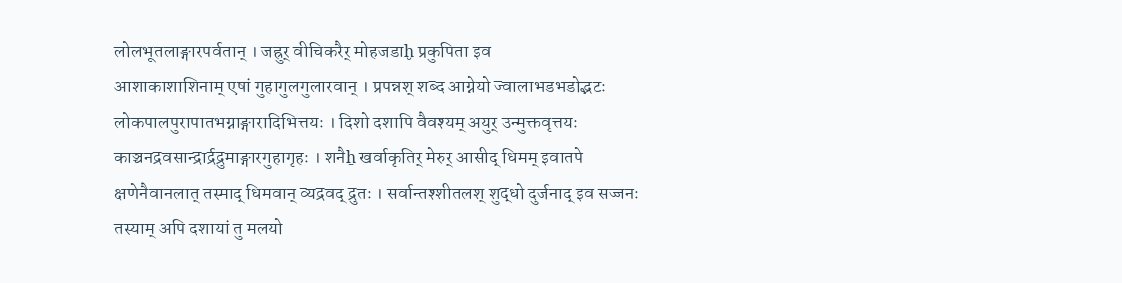लोलभूतलाङ्गारपर्वतान् । जह्रुर् वीचिकरैर् मोहजडाḫ प्रकुपिता इव
आशाकाशाशिनाम् एषां गुहागुलगुलारवान् । प्रपन्नश् शब्द आग्नेयो ज्वालाभडभडोद्भटः
लोकपालपुरापातभग्नाङ्गारादिभित्तयः । दिशो दशापि वैवश्यम् अयुर् उन्मुक्तवृत्तयः
काञ्चनद्रवसान्द्रार्द्रद्रुमाङ्गारगुहागृहः । शनैẖ खर्वाकृतिर् मेरुर् आसीद् धिमम् इवातपे
क्षणेनैवानलात् तस्माद् धिमवान् व्यद्रवद् द्रुतः । सर्वान्तश्शीतलश् शुद्धो दुर्जनाद् इव सज्जनः
तस्याम् अपि दशायां तु मलयो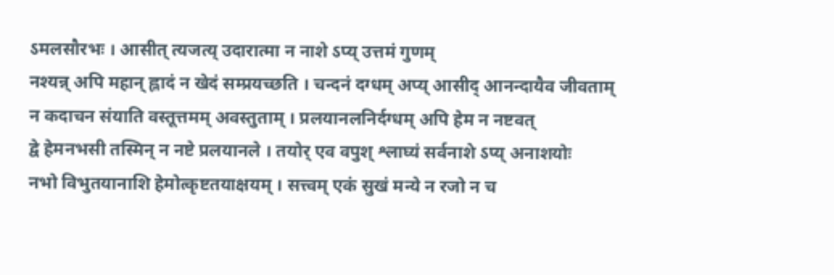ऽमलसौरभः । आसीत् त्यजत्य् उदारात्मा न नाशे ऽप्य् उत्तमं गुणम्
नश्यन्न् अपि महान् ह्लादं न खेदं सम्प्रयच्छति । चन्दनं दग्धम् अप्य् आसीद् आनन्दायैव जीवताम्
न कदाचन संयाति वस्तूत्तमम् अवस्तुताम् । प्रलयानलनिर्दग्धम् अपि हेम न नष्टवत्
द्वे हेमनभसी तस्मिन् न नष्टे प्रलयानले । तयोर् एव वपुश् श्लाघ्यं सर्वनाशे ऽप्य् अनाशयोः
नभो विभुतयानाशि हेमोत्कृष्टतयाक्षयम् । सत्त्वम् एकं सुखं मन्ये न रजो न च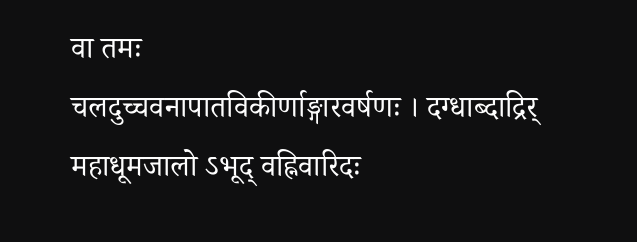वा तमः
चलदुच्चवनापातविकीर्णाङ्गारवर्षणः । दग्धाब्दाद्रिर् महाधूमजालो ऽभूद् वह्निवारिदः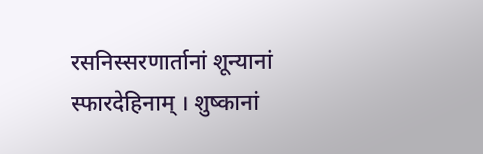रसनिस्सरणार्तानां शून्यानां स्फारदेहिनाम् । शुष्कानां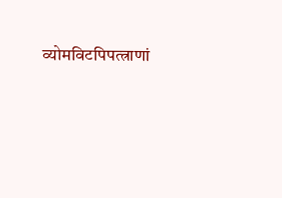व्योमविटपिपत्त्राणां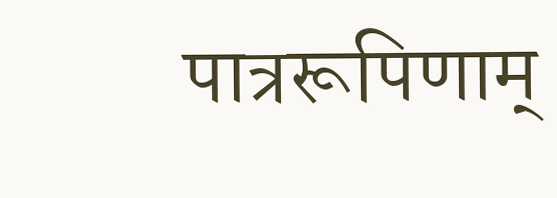पात्ररूपिणाम्